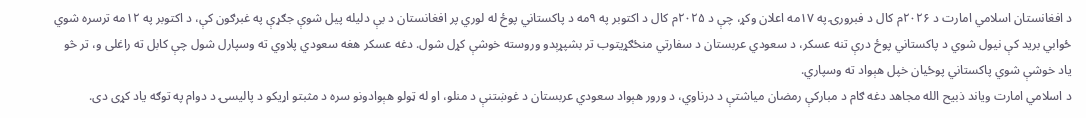د افغانستان اسلامي امارت د ۲۰۲۶م کال د فبرورۍ په ۱۷مه اعلان وکړ، چې د ۲۰۲۵م کال د اکتوبر په ۹مه د پاکستاني پوځ له لوري پر افغانستان د بې دلیله پیل شوې جګړې په غبرګون کې، د اکتوبر په ۱۲مه ترسره شوي ځوابي برید کې نیول شوي د پاکستاني پوځ درې تنه عسکر، د سعودي عربستان د سفارتي منځګړیتوب تر بشپړېدو وروسته خوشې کړل شول. دغه عسکر هغه سعودي پلاوي ته وسپارل شول چې کابل ته راغلی و، تر څو یاد خوشې شوي پاکستاني پوځیان خپل هېواد ته وسپاري.
د اسلامي امارت ویاند ذبیح الله مجاهد دغه ګام د مبارکې رمضان میاشتې د درناوي، د ورور هېواد سعودي عربستان د غوښتنې د منلو، او له ټولو هېوادونو سره د مثبتو اړیکو د پالیسۍ د دوام په توګه یاد کړی دی.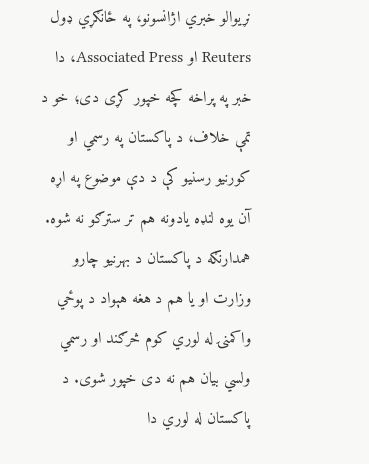نړیوالو خبري اژانسونو، په ځانګړي ډول Reuters او Associated Press، دا خبر په پراخه کچه خپور کړی دی؛ خو د تمې خلاف، د پاکستان په رسمي او کورنیو رسنیو کې د دې موضوع په اړه آن یوه لنډه یادونه هم تر سترګو نه شوه. همدارنګه د پاکستان د بهرنیو چارو وزارت او یا هم د هغه هېواد د پوځي واکمنۍ له لوري کوم څرګند او رسمي ولسي بیان هم نه دی خپور شوی. د پاکستان له لوري دا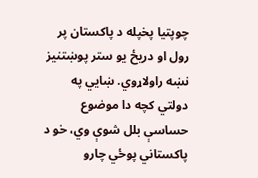چوپتیا پخپله د پاکستان پر رول او دریځ یو ستر پوښتنیز نښه راولاړوي. ښايي په دولتي کچه دا موضوع حساسې بلل شوې وي، خو د پاکستاني پوځي چارو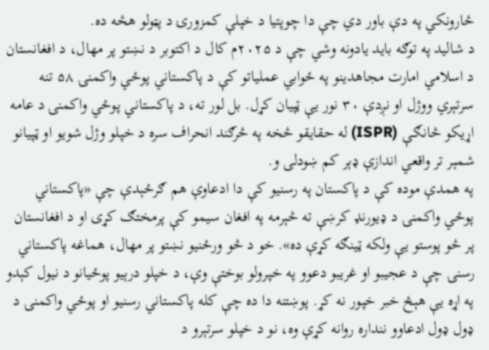څارونکي په دې باور دي چې دا چوپتیا د خپلې کمزورۍ د پټولو هڅه ده.
د شالید په توګه باید یادونه وشي چې د ۲۰۲۵م کال د اکتوبر د نښتو پر مهال، د افغانستان د اسلامي امارت مجاهدینو په ځوابي عملیاتو کې د پاکستاني پوځي واکمنۍ ۵۸ تنه سرتېري ووژل او نږدې ۳۰ نور یې ټپیان کړل. بل لور ته، د پاکستاني پوځي واکمنۍ د عامه اړیکو څانګې (ISPR) له حقایقو څخه په څرګند انحراف سره د خپلو وژل شویو او ټپیانو شمېر تر واقعي اندازې ډېر کم ښودلی و.
په همدې موده کې د پاکستان په رسنیو کې دا ادعاوې هم ګرځېدې چې «پاکستاني پوځي واکمنۍ د ډیورنډ کرښې ته څېرمه په افغان سیمو کې پرمختګ کړی او د افغانستان پر څو پوستو یې ولکه ټینګه کړې ده». خو د څو ورځنیو نښتو پر مهال، هماغه پاکستاني رسنۍ چې د عجیبو او غریبو دعوو په خپرولو بوختې وې، د خپلو درېیو پوځیانو د نیول کېدو په اړه یې هېڅ خبر خپور نه کړ. پوښتنه دا ده چې کله پاکستاني رسنیو او پوځي واکمنۍ د ډول ډول ادعاوو ننداره روانه کړې وه، نو د خپلو سرتېرو د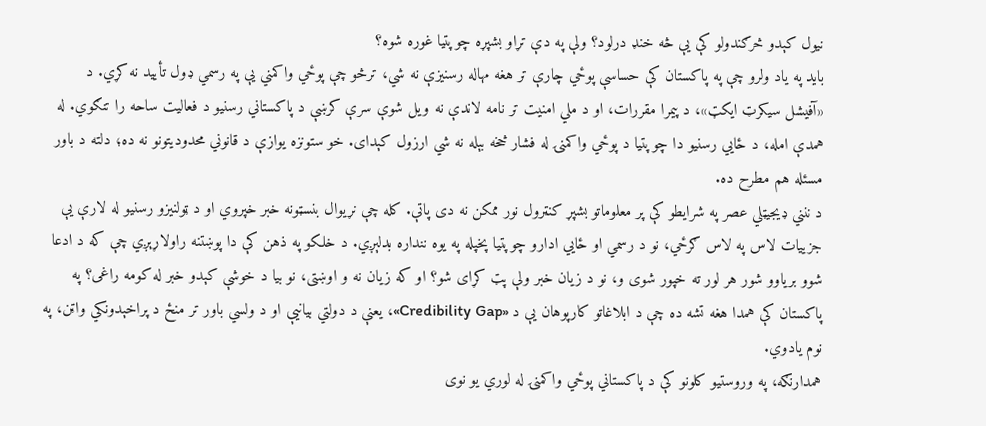نیول کېدو څرګندولو کې یې څه خنډ درلود؟ ولې په دې تړاو بشپړه چوپتیا غوره شوه؟
باید په یاد ولرو چې په پاکستان کې حساسې پوځي چارې تر هغه مهاله رسنیزې نه شي، ترڅو چې پوځي واکمني یې په رسمي ډول تأیید نه کړي. د «آفیشل سیکرټ ایکټ»، د پیمرا مقررات، او د ملي امنیت تر نامه لاندې نه ویل شوې سرې کرښې د پاکستاني رسنیو د فعالیت ساحه را تنګوي. له همدې امله، د ځایي رسنیو دا چوپتیا د پوځي واکمنۍ له فشار څخه بېله نه شي ارزول کېدای. خو ستونزه یوازې د قانوني محدودیتونو نه ده؛ دلته د باور مسئله هم مطرح ده.
د ننني ډیجیټلي عصر په شرایطو کې پر معلوماتو بشپړ کنټرول نور ممکن نه دی پاتې. کله چې نړیوال بنسټونه خبر خپروي او د ټولنیزو رسنیو له لارې یې جزییات لاس په لاس ګرځي، نو د رسمي او ځایي ادارو چوپتیا پخپله په یوه ننداره بدلېږي. د خلکو په ذهن کې دا پوښتنه راولاړېږي چې که د ادعا شوو بریاوو شور هر لور ته خپور شوی و، نو د زیان خبر ولې پټ کړای شو؟ او که زیان نه و اوښتی، نو بیا د خوشې کېدو خبر له کومه راغی؟ په پاکستان کې همدا هغه تشه ده چې د ابلاغاتو کارپوهان یې د «Credibility Gap»، یعنې د دولتي بیانیې او د ولسي باور تر منځ د پراخېدونکي واټن، په نوم یادوي.
همدارنګه، په وروستیو کلونو کې د پاکستاني پوځي واکمنۍ له لوري یو نوی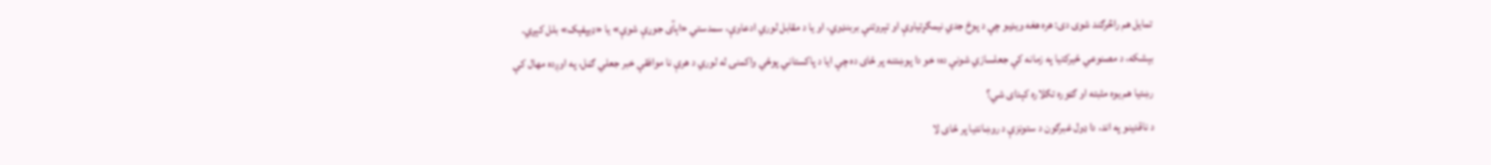تمایل هم راڅرګند شوی دی: هره هغه ویډیو چې د پوځ جدي نیمګړتیاوې او تېروتنې بربنډوي، او یا د مقابل لوري ادعاوې، سمدستي «اېآی جوړې شوې» یا «ډیپفېک» بلل کېږي. بېشکه، د مصنوعي ځیرکتیا په زمانه کې جعلسازي شونې ده؛ خو دا پوښتنه پر ځای ده چې ایا د پاکستاني پوځي واکمنۍ له لوري د هرې نا موافقې خبر جعلي ګڼل، په اوږده مهال کې رښتیا هم یوه مثبته او ګټوره تګلاره کېدای شي؟
د ناقدینو په اند، دا ډول غبرګون د ستونزې د روښانتیا پر ځای لا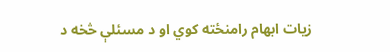زیات ابهام رامنځته کوي او د مسئلې څخه د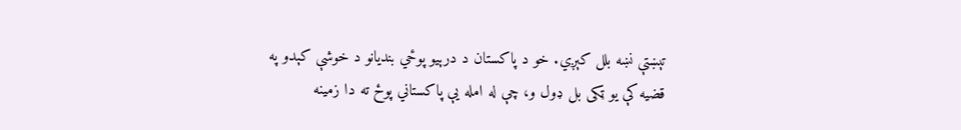تېښتې نښه بلل کېږي. خو د پاکستان د درېیو پوځي بندیانو د خوشې کېدو په قضیه کې یو ټکی بل ډول و، چې له امله یې پاکستاني پوځ ته دا زمینه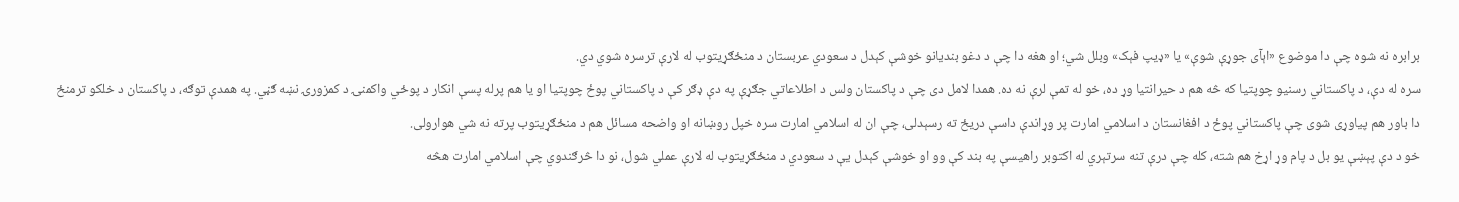برابره نه شوه چې دا موضوع «اېآی جوړې شوې» یا «ډیپ فېک» وبلل شي؛ او هغه دا چې د دغو بندیانو خوشې کېدل د سعودي عربستان د منځګړیتوب له لارې ترسره شوي دي.
سره له دې، د پاکستاني رسنیو چوپتیا که څه هم د حیرانتیا وړ ده، خو له تمې لرې نه ده. همدا لامل دی چې د پاکستان ولس د اطلاعاتي جګړې په دې ډګر کې د پاکستاني پوځ چوپتیا او یا هم پرله پسې انکار د پوځي واکمنۍ د کمزورۍ نښه ګڼي. په همدې توګه، د پاکستان د خلکو ترمنځ دا باور هم پیاوړی شوی چې پاکستاني پوځ د افغانستان د اسلامي امارت پر وړاندې داسې دریځ ته رسېدلی، چې ان له اسلامي امارت سره خپل روښانه او واضحه مسائل هم د منځګړیتوب پرته نه شي هوارولی.
خو د دې پېښې یو بل د پام وړ اړخ هم شته، کله چې درې تنه سرتېري له اکتوبر راهیسې په بند کې وو او خوشې کېدل یې د سعودي د منځګړیتوب له لارې عملي شول، نو دا څرګندوي چې اسلامي امارت هڅه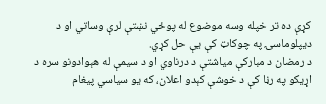کړې ده تر خپله وسه موضوع له پوځي نښتې لرې وساتي او د دیپلوماسۍ په چوکاټ کې یې حل کړي.
د رمضان د مبارکې میاشتې د درناوي او د سیمې له هېوادونو سره د اړیکو په رڼا کې د خوشې کېدو اعلان، که یو سیاسي پیغام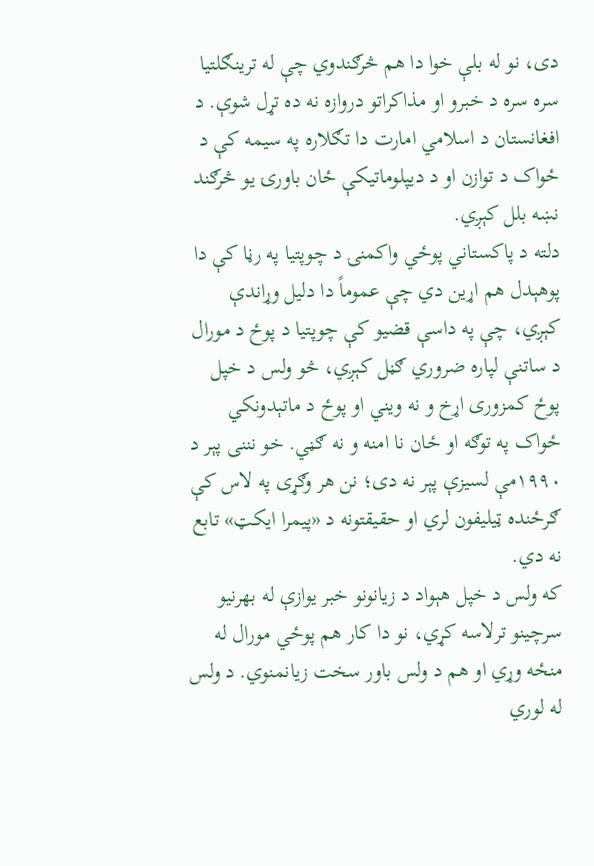دی، نو له بلې خوا دا هم څرګندوي چې له ترینګلتیا سره سره د خبرو او مذاکراتو دروازه نه ده تړل شوې. د افغانستان د اسلامي امارت دا تګلاره په سیمه کې د ځواک د توازن او د دیپلوماتیکې ځان باورۍ یو څرګند نښه بلل کېږي.
دلته د پاکستاني پوځي واکمنۍ د چوپتیا په رڼا کې دا پوهېدل هم اړین دي چې عموماً دا دلیل وړاندې کېږي، چې په داسې قضیو کې چوپتیا د پوځ د مورال د ساتنې لپاره ضروري ګڼل کېږي، څو ولس د خپل پوځ کمزوری اړخ و نه ویني او پوځ د ماتېدونکي ځواک په توګه او ځان نا امنه و نه ګڼي. خو نننی پېر د ۱۹۹۰مې لسیزې پېر نه دی؛ نن هر وګړی په لاس کې ګرځنده ټیلیفون لري او حقیقتونه د «پیمرا ایکټ» تابع نه دي.
که ولس د خپل هېواد د زیانونو خبر یوازې له بهرنیو سرچینو ترلاسه کړي، نو دا کار هم پوځي مورال له منځه وړي او هم د ولس باور سخت زیانمنوي. د ولس له لوري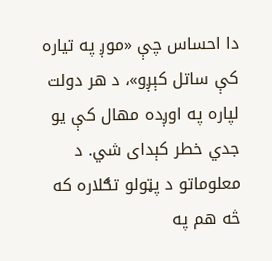دا احساس چې «موږ په تیاره کې ساتل کېږو»، د هر دولت لپاره په اوږده مهال کې یو جدي خطر کېدای شي. د معلوماتو د پټولو تګلاره که څه هم په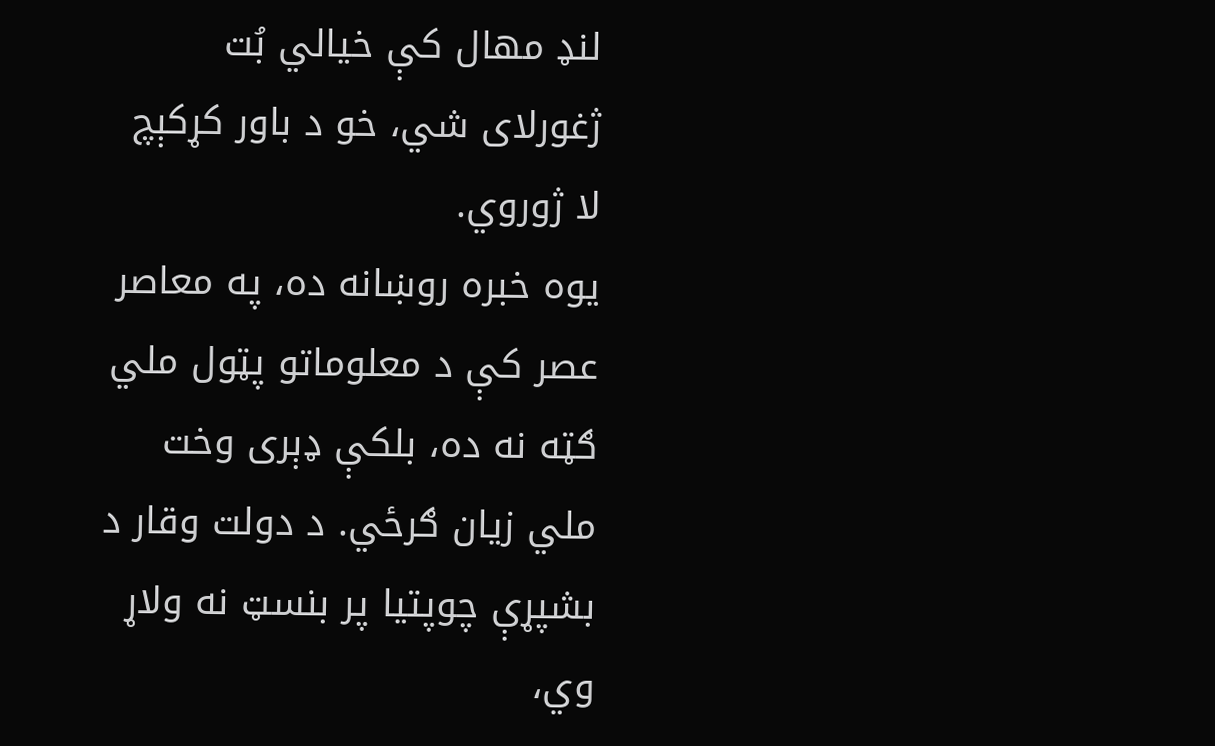لنډ مهال کې خیالي بُت ژغورلای شي، خو د باور کړکېچ لا ژوروي.
یوه خبره روښانه ده، په معاصر عصر کې د معلوماتو پټول ملي ګټه نه ده، بلکې ډېری وخت ملي زیان ګرځي. د دولت وقار د بشپړې چوپتیا پر بنسټ نه ولاړ وي،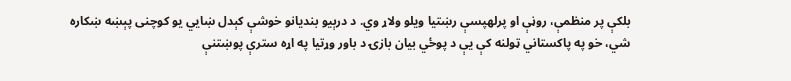بلکې پر منظمې، روڼې او پرلهپسې رښتیا ویلو ولاړ وي. د درېیو بندیانو خوشې کېدل ښايي یو کوچنی پېښه ښکاره شي، خو په پاکستاني ټولنه کې یې د پوځي بیان بازۍ د باور وړتیا په اړه سترې پوښتنې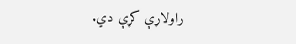راولاړې کړې دي.